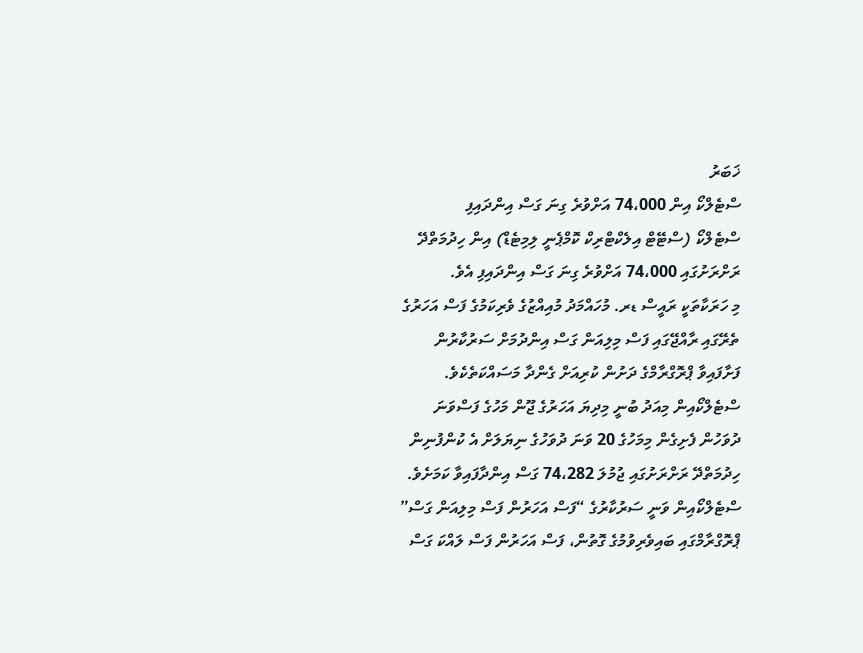ޚަބަރު
ސްޓެލްކޯ އިން 74،000 އަށްވުރެ ގިނަ ގަސް އިންދައިފި
ސްޓެލްކޯ (ސްޓޭޓް އިލެކްޓްރިކް ކޮމްޕެނީ ލިމިޓެޑް) އިން ހިދުމަތްދޭ ރަށްރަށުގައި 74،000 އަށްވުރެ ގިނަ ގަސް އިންދައިފި އެވެ.
މި ހަރަކާތަކީ ރައީސް ޑރ. މުހައްމަދު މުއިއްޒުގެ ވެރިކަމުގެ ފަސް އަހަރުގެ ތެރޭގައި ރާއްޖޭގައި ފަސް މިލިއަން ގަސް އިންދުމަށް ސަރުކާރުން ފަށާފައިވާ ޕްރޮގްރާމްގެ ދަށުން ކުރިއަށް ގެންދާ މަސައްކަތެކެވެ.
ސްޓެލްކޯއިން މިއަދު ބުނީ މިދިޔަ އަހަރުގެ ޖޫން މަހުގެ ފަސްވަނަ ދުވަހުން ފެށިގެން މިމަހުގެ 20 ވަނަ ދުވަހުގެ ނިޔަލަށް އެ ކުންފުނިން ހިދުމަތްދޭ ރަށްރަށުގައި ޖުމުލަ 74،282 ގަސް އިންދާފައިވާ ކަމަށެވެ. ސްޓެލްކޯއިން ވަނީ ސަރުކާރުގެ “ފަސް އަހަރުން ފަސް މިލިއަން ގަސް” ޕްރޮގްރާމްގައި ބައިވެރިވުމުގެ ގޮތުން، ފަސް އަހަރުން ފަސް ލައްކަ ގަސް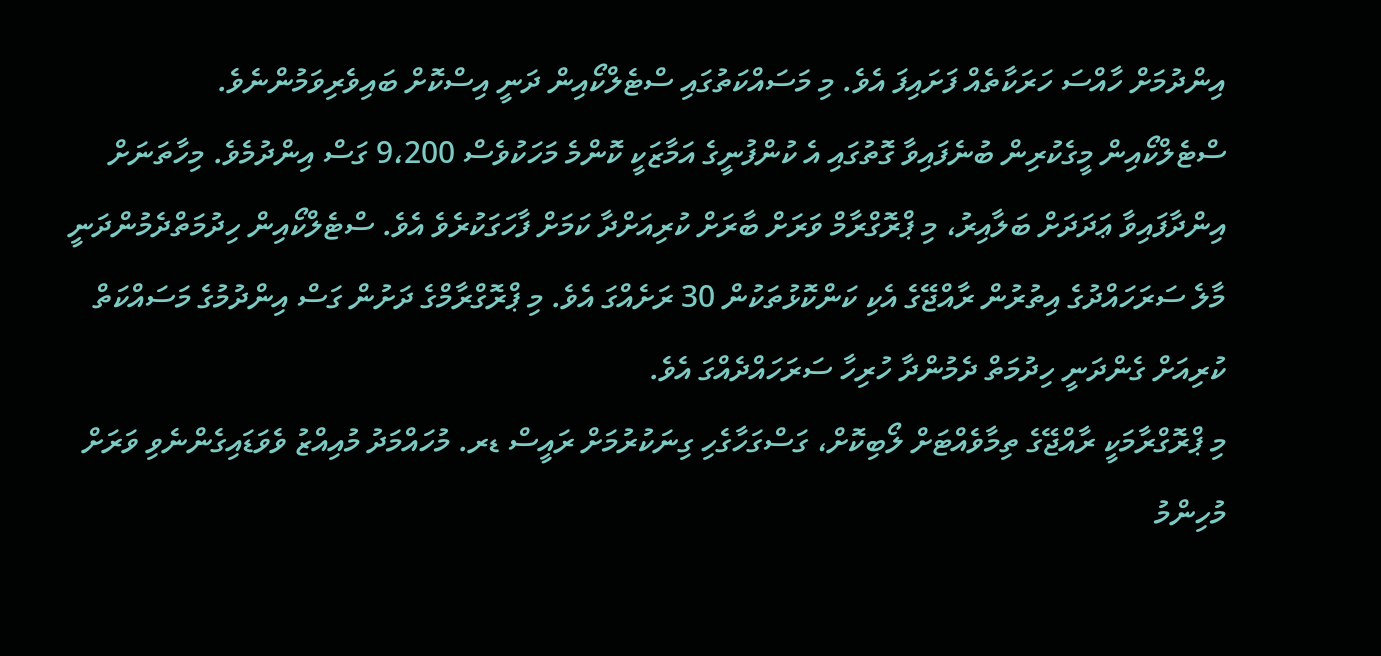އިންދުމަށް ހާއްސަ ހަރަކާތެއް ފަށައިފަ އެވެ. މި މަސައްކަތުގައި ސްޓެލްކޯއިން ދަނީ އިސްކޮށް ބައިވެރިވަމުންނެވެ.
ސްޓެލްކޯއިން މީގެކުރިން ބުނެފައިވާ ގޮތުގައި އެ ކުންފުނީގެ އަމާޒަކީ ކޮންމެ މަހަކުވެސް 9،200 ގަސް އިންދުމެވެ. މިހާތަނަށް އިންދާފައިވާ ޢަދަދަށް ބަލާއިރު، މި ޕްރޮގްރާމް ވަރަށް ބާރަށް ކުރިއަށްދާ ކަމަށް ފާހަގަކުރެވެ އެވެ. ސްޓެލްކޯއިން ހިދުމަތްދެމުންދަނީ މާލެ ސަރަހައްދުގެ އިތުރުން ރާއްޖޭގެ އެކި ކަންކޮޅުތަކުން 30 ރަށެއްގަ އެވެ. މި ޕްރޮގްރާމްގެ ދަށުން ގަސް އިންދުމުގެ މަސައްކަތް ކުރިއަށް ގެންދަނީ ހިދުމަތް ދެމުންދާ ހުރިހާ ސަރަހައްދެއްގަ އެވެ.
މި ޕްރޮގްރާމަކީ ރާއްޖޭގެ ތިމާވެއްޓަށް ލޯބިކޮށް، ގަސްގަހާގެހި ގިނަކުރުމަށް ރައީސް ޑރ. މުހައްމަދު މުއިއްޒު ވެވަޑައިގެންނެވި ވަރަށް މުހިންމު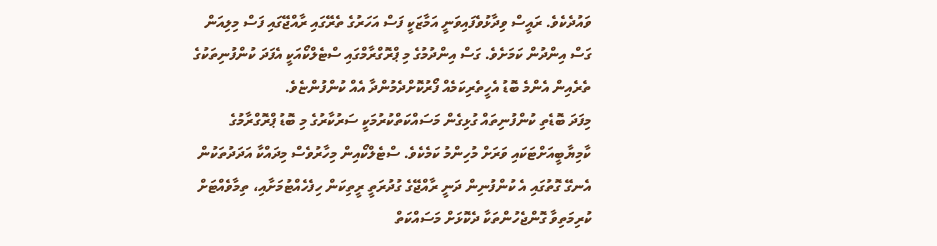ވައުދެކެވެ. ރައީސް ވިދާޅުވެފައިވަނީ އަމާޒަކީ ފަސް އަހަރުގެ ތެރޭގައި ރާއްޖޭގައި ފަސް މިލިއަން ގަސް އިންދުން ކަމަށެވެ. ގަސް އިންދުމުގެ މި ޕްރޮގްރާމްގައި ސްޓެލްކޯއަކީ އެފަދަ ކުންފުނިތަކުގެ ތެރެއިން އެންމެ ބޮޑު އެހީތެރިކަމެއް ފޯރުކޮށްދެމުންދާ އެއް ކުންފުންޏެވެ.
މިފަދަ ބޮޑެތި ކުންފުނިތައް ގުޅިގެން މަސައްކަތްކުރުމަކީ ސަރުކާރުގެ މި ބޮޑު ޕްރޮގްރާމުގެ ކާމިޔާބީއަށްޓަކައި ވަރަށް މުހިންމު ކަމެކެވެ. ސްޓެލްކޯއިން މިހާރުވެސް މިދައްކާ އަދަދުތަކުން އެނގޭ ގޮތުގައި އެ ކުންފުނިން ދަނީ ރާއްޖޭގެ ގުދުރަތީ ރީތިކަން ހިފެހެއްޓުމަށާއި، ތިމާވެއްޓަށް ކުރިމަތިވާ ގޮންޖެހުންތަކާ ދެކޮޅަށް މަސައްކަތް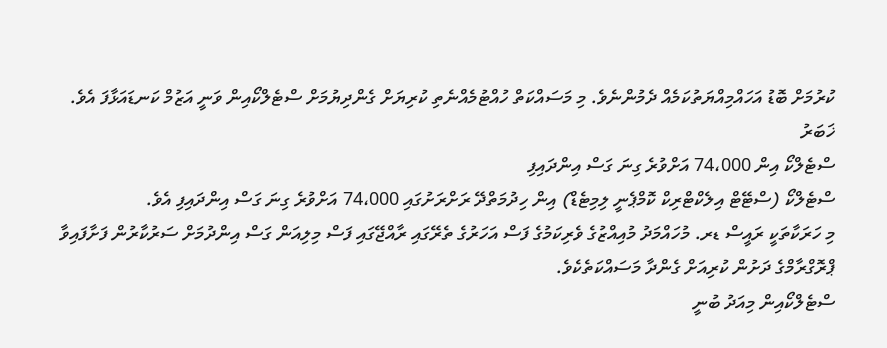ކުރުމަށް ބޮޑު އަހައްމިއްޔަތުކަމެއް ދެމުންނެވެ. މި މަސައްކަތް ހުއްޓުމެއްނެތި ކުރިޔަށް ގެންދިޔުމަށް ސްޓެލްކޯއިން ވަނީ އަޒުމް ކަނޑައަޅާފަ އެވެ.
ޚަބަރު
ސްޓެލްކޯ އިން 74،000 އަށްވުރެ ގިނަ ގަސް އިންދައިފި
ސްޓެލްކޯ (ސްޓޭޓް އިލެކްޓްރިކް ކޮމްޕެނީ ލިމިޓެޑް) އިން ހިދުމަތްދޭ ރަށްރަށުގައި 74،000 އަށްވުރެ ގިނަ ގަސް އިންދައިފި އެވެ.
މި ހަރަކާތަކީ ރައީސް ޑރ. މުހައްމަދު މުއިއްޒުގެ ވެރިކަމުގެ ފަސް އަހަރުގެ ތެރޭގައި ރާއްޖޭގައި ފަސް މިލިއަން ގަސް އިންދުމަށް ސަރުކާރުން ފަށާފައިވާ ޕްރޮގްރާމްގެ ދަށުން ކުރިއަށް ގެންދާ މަސައްކަތެކެވެ.
ސްޓެލްކޯއިން މިއަދު ބުނީ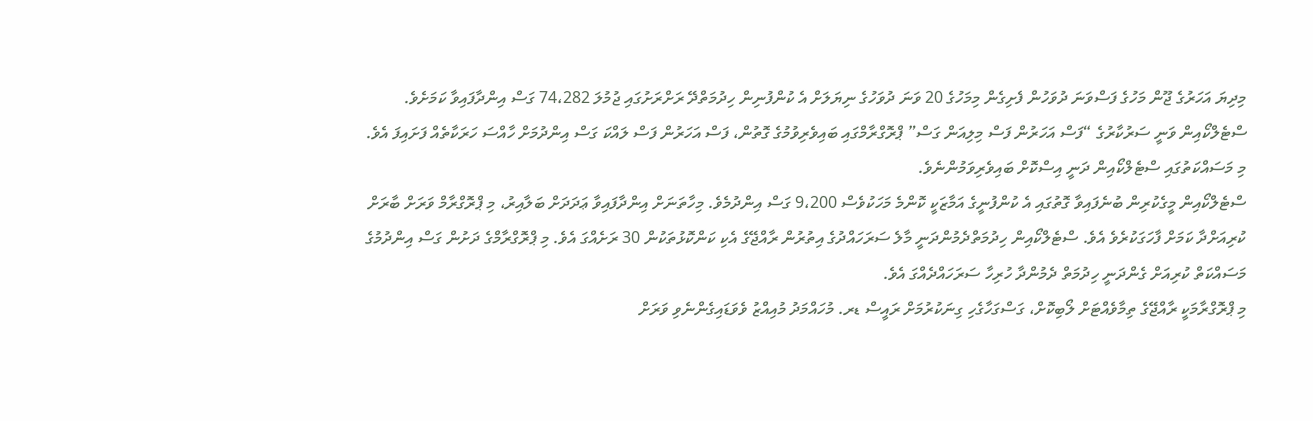މިދިޔަ އަހަރުގެ ޖޫން މަހުގެ ފަސްވަނަ ދުވަހުން ފެށިގެން މިމަހުގެ 20 ވަނަ ދުވަހުގެ ނިޔަލަށް އެ ކުންފުނިން ހިދުމަތްދޭ ރަށްރަށުގައި ޖުމުލަ 74،282 ގަސް އިންދާފައިވާ ކަމަށެވެ. ސްޓެލްކޯއިން ވަނީ ސަރުކާރުގެ “ފަސް އަހަރުން ފަސް މިލިއަން ގަސް” ޕްރޮގްރާމްގައި ބައިވެރިވުމުގެ ގޮތުން، ފަސް އަހަރުން ފަސް ލައްކަ ގަސް އިންދުމަށް ހާއްސަ ހަރަކާތެއް ފަށައިފަ އެވެ. މި މަސައްކަތުގައި ސްޓެލްކޯއިން ދަނީ އިސްކޮށް ބައިވެރިވަމުންނެވެ.
ސްޓެލްކޯއިން މީގެކުރިން ބުނެފައިވާ ގޮތުގައި އެ ކުންފުނީގެ އަމާޒަކީ ކޮންމެ މަހަކުވެސް 9،200 ގަސް އިންދުމެވެ. މިހާތަނަށް އިންދާފައިވާ ޢަދަދަށް ބަލާއިރު، މި ޕްރޮގްރާމް ވަރަށް ބާރަށް ކުރިއަށްދާ ކަމަށް ފާހަގަކުރެވެ އެވެ. ސްޓެލްކޯއިން ހިދުމަތްދެމުންދަނީ މާލެ ސަރަހައްދުގެ އިތުރުން ރާއްޖޭގެ އެކި ކަންކޮޅުތަކުން 30 ރަށެއްގަ އެވެ. މި ޕްރޮގްރާމްގެ ދަށުން ގަސް އިންދުމުގެ މަސައްކަތް ކުރިއަށް ގެންދަނީ ހިދުމަތް ދެމުންދާ ހުރިހާ ސަރަހައްދެއްގަ އެވެ.
މި ޕްރޮގްރާމަކީ ރާއްޖޭގެ ތިމާވެއްޓަށް ލޯބިކޮށް، ގަސްގަހާގެހި ގިނަކުރުމަށް ރައީސް ޑރ. މުހައްމަދު މުއިއްޒު ވެވަޑައިގެންނެވި ވަރަށް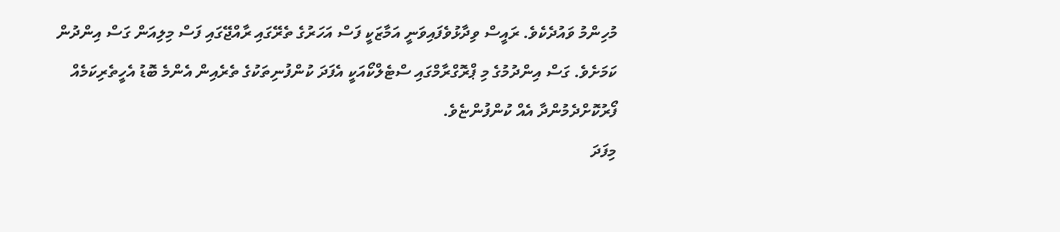މުހިންމު ވައުދެކެވެ. ރައީސް ވިދާޅުވެފައިވަނީ އަމާޒަކީ ފަސް އަހަރުގެ ތެރޭގައި ރާއްޖޭގައި ފަސް މިލިއަން ގަސް އިންދުން ކަމަށެވެ. ގަސް އިންދުމުގެ މި ޕްރޮގްރާމްގައި ސްޓެލްކޯއަކީ އެފަދަ ކުންފުނިތަކުގެ ތެރެއިން އެންމެ ބޮޑު އެހީތެރިކަމެއް ފޯރުކޮށްދެމުންދާ އެއް ކުންފުންޏެވެ.
މިފަދަ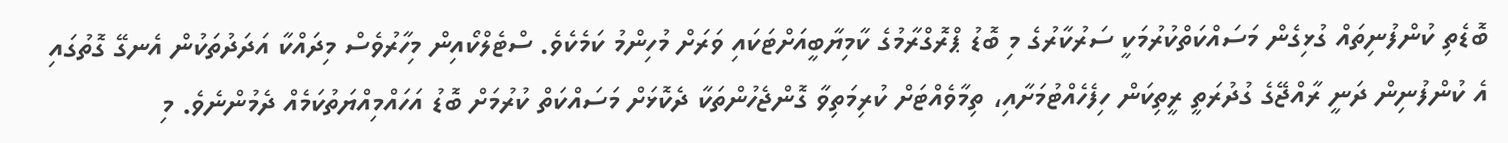ބޮޑެތި ކުންފުނިތައް ގުޅިގެން މަސައްކަތްކުރުމަކީ ސަރުކާރުގެ މި ބޮޑު ޕްރޮގްރާމުގެ ކާމިޔާބީއަށްޓަކައި ވަރަށް މުހިންމު ކަމެކެވެ. ސްޓެލްކޯއިން މިހާރުވެސް މިދައްކާ އަދަދުތަކުން އެނގޭ ގޮތުގައި އެ ކުންފުނިން ދަނީ ރާއްޖޭގެ ގުދުރަތީ ރީތިކަން ހިފެހެއްޓުމަށާއި، ތިމާވެއްޓަށް ކުރިމަތިވާ ގޮންޖެހުންތަކާ ދެކޮޅަށް މަސައްކަތް ކުރުމަށް ބޮޑު އަހައްމިއްޔަތުކަމެއް ދެމުންނެވެ. މި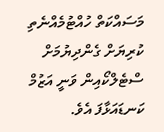މަސައްކަތް ހުއްޓުމެއްނެތި ކުރިޔަށް ގެންދިޔުމަށް ސްޓެލްކޯއިން ވަނީ އަޒުމް ކަނޑައަޅާފަ އެވެ.